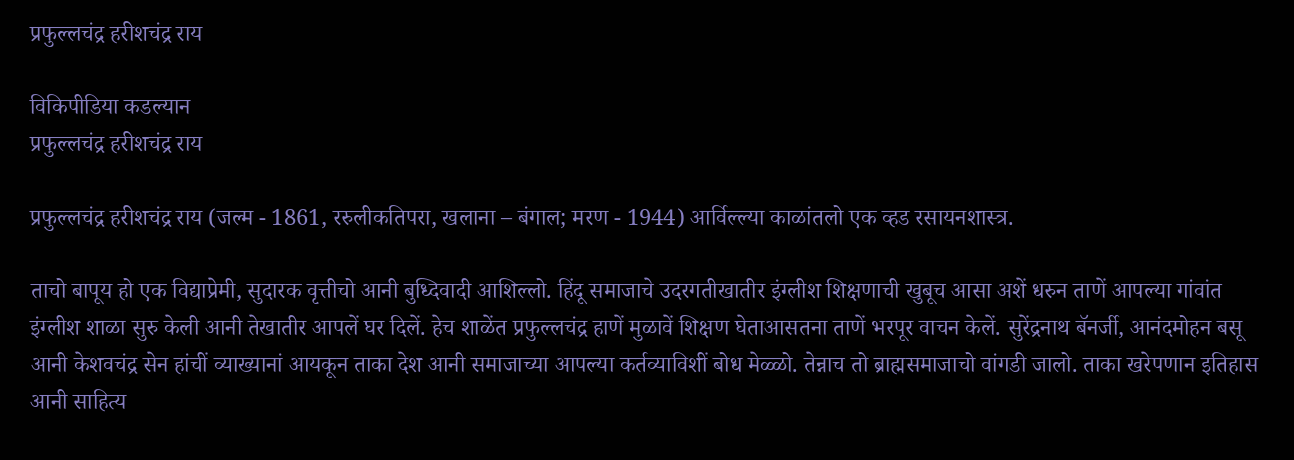प्रफुल्लचंद्र हरीशचंद्र राय

विकिपीडिया कडल्यान
प्रफुल्लचंद्र हरीशचंद्र राय

प्रफुल्लचंद्र हरीशचंद्र राय (जल्म - 1861, ररुलीकतिपरा, खलाना – बंगाल; मरण - 1944) आर्विल्ल्या काळांतलो एक व्हड रसायनशास्त्र.

ताचो बापूय हो एक विद्याप्रेमी, सुदारक वृत्तीचो आनी बुध्दिवादी आशिल्लो. हिंदू समाजाचे उदरगतीखातीर इंग्लीश शिक्षणाची खुबूच आसा अशें धरुन ताणें आपल्या गांवांत इंग्लीश शाळा सुरु केली आनी तेखातीर आपलें घर दिलें. हेच शाळेंत प्रफुल्लचंद्र हाणें मुळावें शिक्षण घेताआसतना ताणें भरपूर वाचन केलें. सुरेंद्रनाथ बॅनर्जी, आनंदमोहन बसू आनी केशवचंद्र सेन हांचीं व्याख्यानां आयकून ताका देश आनी समाजाच्या आपल्या कर्तव्याविशीं बोध मेळ्ळो. तेन्नाच तो ब्राह्मसमाजाचो वांगडी जालो. ताका खरेपणान इतिहास आनी साहित्य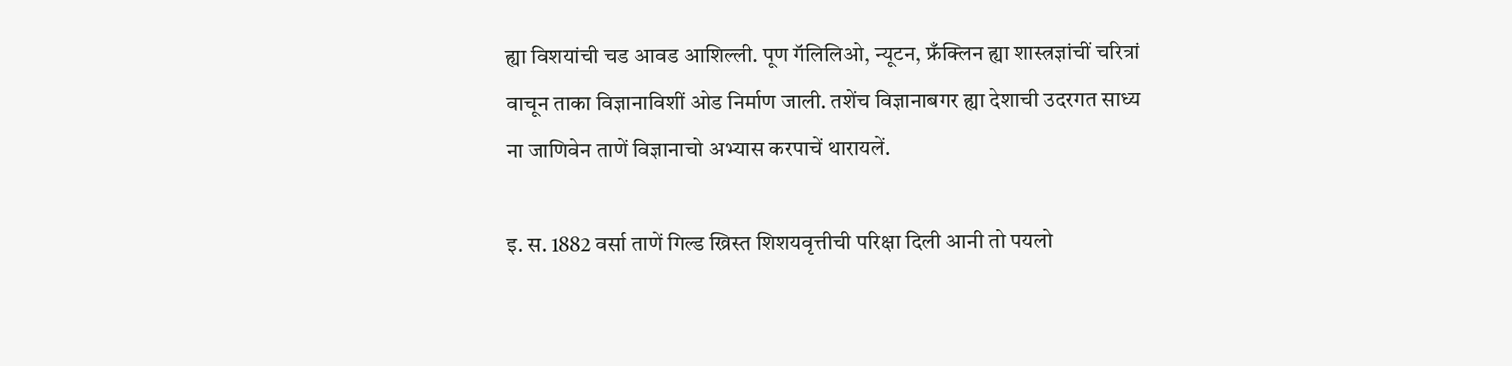ह्या विशयांची चड आवड आशिल्ली. पूण गॅलिलिओ, न्यूटन, फ्रँक्लिन ह्या शास्त्रज्ञांचीं चरित्रां वाचून ताका विज्ञानाविशीं ओड निर्माण जाली. तशेंच विज्ञानाबगर ह्या देशाची उदरगत साध्य ना जाणिवेन ताणें विज्ञानाचो अभ्यास करपाचें थारायलें.

इ. स. 1882 वर्सा ताणें गिल्ड ख्रिस्त शिशयवृत्तीची परिक्षा दिली आनी तो पयलो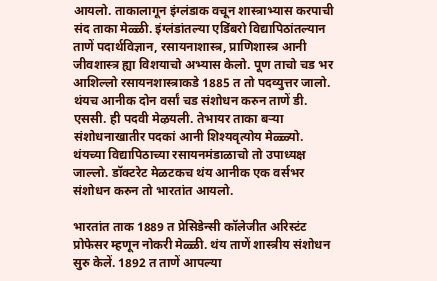आयलो. ताकालागून इंग्लंडाक वचून शास्त्राभ्यास करपाची संद ताका मेळ्ळी. इंग्लंडांतल्या एडिंबरो विद्यापिठांतल्यान ताणें पदार्थविज्ञान, रसायनाशास्त्र, प्राणिशास्त्र आनी जीवशास्त्र ह्या विशयाचो अभ्यास केलो. पूण ताचो चड भर आशिल्लो रसायनशास्त्राकडे 1885 त तो पदव्युत्तर जालो. थंयच आनीक दोन वर्सां चड संशोधन करुन ताणें डी. एससी. ही पदवी मेऴयली. तेभायर ताका बऱ्या संशोधनाखातीर पदकां आनी शिश्यवृत्योय मेळ्ळ्यो. थंयच्या विद्यापिठाच्या रसायनमंडाळाचो तो उपाध्यक्ष जाल्लो. डॉक्टरेट मेळटकच थंय आनीक एक वर्सभर संशोधन करुन तो भारतांत आयलो.

भारतांत ताक 1889 त प्रेसिडेन्सी कॉलेजीत अरिस्टंट प्रोफेसर म्हणून नोकरी मेळ्ळी. थंय ताणें शास्त्रीय संशोधन सुरु केलें. 1892 त ताणें आपल्या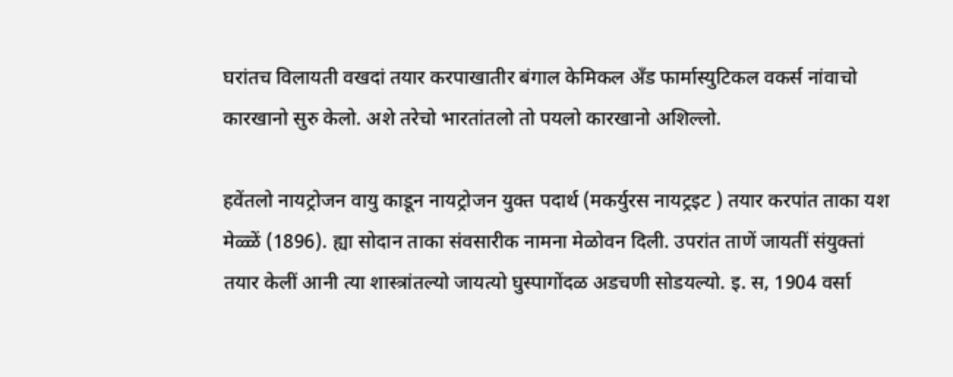घरांतच विलायती वखदां तयार करपाखातीर बंगाल केमिकल अँड फार्मास्युटिकल वकर्स नांवाचो कारखानो सुरु केलो. अशे तरेचो भारतांतलो तो पयलो कारखानो अशिल्लो.

हवेंतलो नायट्रोजन वायु काडून नायट्रोजन युक्त पदार्थ (मकर्युरस नायट्रइट ) तयार करपांत ताका यश मेळ्ळें (1896). ह्या सोदान ताका संवसारीक नामना मेळोवन दिली. उपरांत ताणें जायतीं संयुक्तां तयार केलीं आनी त्या शास्त्रांतल्यो जायत्यो घुस्पागोंदळ अडचणी सोडयल्यो. इ. स, 1904 वर्सा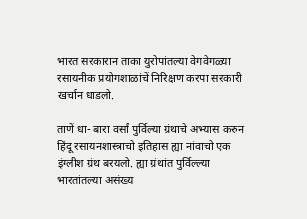भारत सरकारान ताका युरोपांतल्या वेगवेगळ्या रसायनीक प्रयोगशाळांचें निरिक्षण करपा सरकारी खर्चान धाडलो.

ताणें धा- बारा वर्सां पुर्विल्या ग्रंथाचे अभ्यास करुन हिंदू रसायनशास्त्राचो इतिहास ह्या नांवाचो एक इंग्लीश ग्रंथ बरयलो. ह्या ग्रंथांत पुर्विल्ल्या भारतांतल्या असंख्य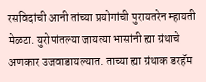रसविदांची आनी तांच्या प्रयोगांची पुरायतरेन म्हायती मेळटा. युरोपांतल्या जायत्या भासांनी ह्या ग्रंथाचे अणकार उजवाडायल्यात. ताच्या ह्या ग्रंथाक डरहॅम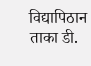विद्यापिठान ताका डी.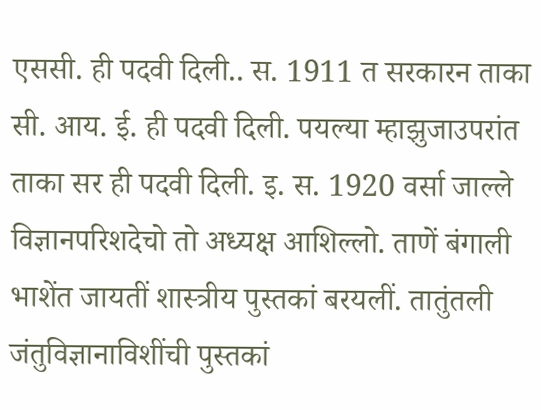एससी. ही पदवी दिली.. स. 1911 त सरकारन ताका सी. आय. ई. ही पदवी दिली. पयल्या म्हाझुजाउपरांत ताका सर ही पदवी दिली. इ. स. 1920 वर्सा जाल्ले विज्ञानपरिशदेचो तो अध्यक्ष आशिल्लो. ताणें बंगाली भाशेंत जायतीं शास्त्रीय पुस्तकां बरयलीं. तातुंतली जंतुविज्ञानाविशींची पुस्तकां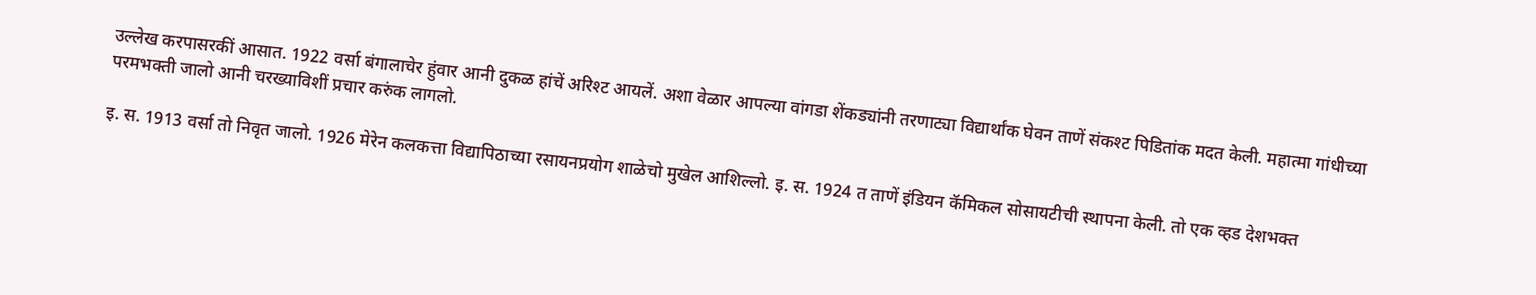उल्लेख करपासरकीं आसात. 1922 वर्सा बंगालाचेर हुंवार आनी दुकळ हांचें अरिश्ट आयलें. अशा वेळार आपल्या वांगडा शेंकड्यांनी तरणाट्या विद्यार्थांक घेवन ताणें संकश्ट पिडितांक मदत केली. महात्मा गांधीच्या परमभक्ती जालो आनी चरख्याविशीं प्रचार करुंक लागलो.

इ. स. 1913 वर्सा तो निवृत जालो. 1926 मेरेन कलकत्ता विद्यापिठाच्या रसायनप्रयोग शाळेचो मुखेल आशिल्लो. इ. स. 1924 त ताणें इंडियन कॅमिकल सोसायटीची स्थापना केली. तो एक व्हड देशभक्त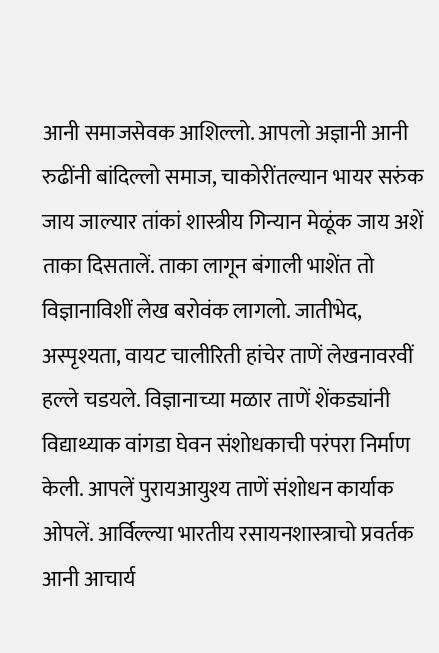आनी समाजसेवक आशिल्लो. आपलो अज्ञानी आनी रुढींनी बांदिल्लो समाज, चाकोरींतल्यान भायर सरुंक जाय जाल्यार तांकां शास्त्रीय गिन्यान मेळूंक जाय अशें ताका दिसतालें. ताका लागून बंगाली भाशेंत तो विज्ञानाविशीं लेख बरोवंक लागलो. जातीभेद, अस्पृश्यता, वायट चालीरिती हांचेर ताणें लेखनावरवीं हल्ले चडयले. विज्ञानाच्या मळार ताणें शेंकड्यांनी विद्याथ्याक वांगडा घेवन संशोधकाची परंपरा निर्माण केली. आपलें पुरायआयुश्य ताणें संशोधन कार्याक ओपलें. आर्विल्ल्या भारतीय रसायनशास्त्राचो प्रवर्तक आनी आचार्य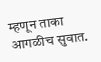म्हणून ताका आगळीच सुवात.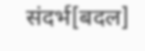संदर्भ[बदल]